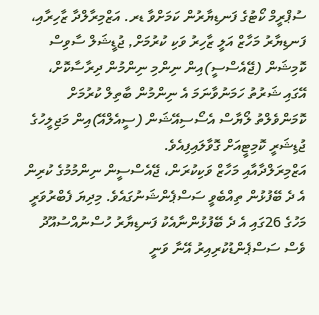ސުޕްރީމް ކޯޓުގެ ފަނޑިޔާރުން ކަމަށްވާ ޑރ. އަޒްމިރާލްދާ ޒާހިރާއި، ފަނޑިޔާރު މަހާޒް އަލީ ޒާހިރު ވަކި ކުރުމަށް, ޖުޑީޝަލް ސާވިސް ކޮމިޝަން (ޖޭއެސްސީ)އިން ނިންމި ނިންމުން ދިރާސާކޮށް، އޭގައި ޝަރުތު ހަމަނުވާނަމަ އެ ނިންމުން ބާތިލް ކުރުމަށް ކޮމަންވެލްތު ލޯޔާސް އެސޯސިއޭޝަން (ސީއެލްއޭ)އިން މަޖިލީހުގެ ޖުޑިޝަރީ ކޮމިޓީއަށް ގޮވާލައިފިއެވެ.
އަޒްމިރަލްދާއާއި މަހާޒް ވަކިކުރަން، ޖޭއެސްސީން ނިންމުމުގެ ކުރިން އެ ދެ ބޭފުޅުން ތިއްބެވީ ސަސްޕެންޝަނުގައެވެ. މިދިޔަ ފެބްރުވަރީ މަހުގެ 26ގައި އެ ދެ ބޭފުޅުންނާއެކު ފަނޑިޔާރު ހުސްނުއްސުއޫދު ވެސް ސަސްޕެންޑުކުރިއިރު އޭނާ ވަނީ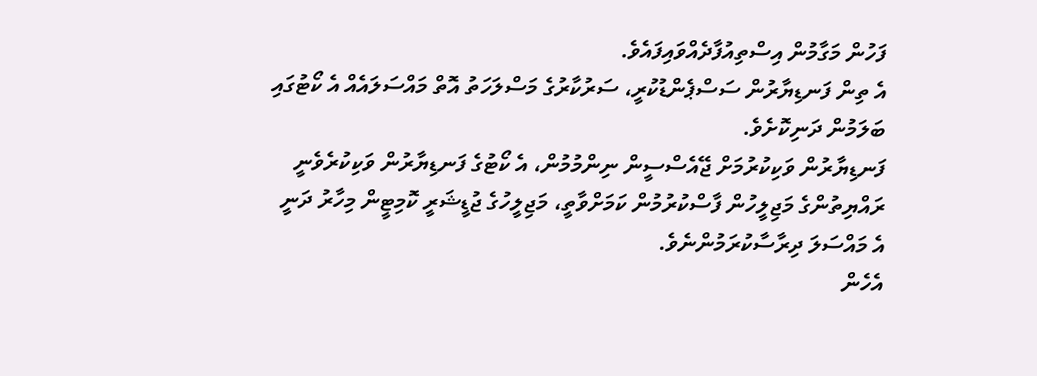ފަހުން މަގާމުން އިސްތިއުފާދެއްވައިފައެވެ.
އެ ތިން ފަނޑިޔާރުން ސަސްޕެންޑުކުރީ، ސަރުކާރުގެ މަސްލަހަތު އޮތް މައްސަލައެއް އެ ކޯޓުގައި ބަލަމުން ދަނިކޮށެވެ.
ފަނޑިޔާރުން ވަކިކުރުމަށް ޖޭއެސްސީން ނިންމުމުން، އެ ކޯޓުގެ ފަނޑިޔާރުން ވަކިކުރެވެނީ ރައްޔިތުންގެ މަޖިލީހުން ފާސްކުރުމުން ކަމަށްވާތީ، މަޖިލީހުގެ ޖުޑީޝަރީ ކޮމިޓީން މިހާރު ދަނީ އެ މައްސަލަ ދިރާސާކުރަމުންނެވެ.
އެހެން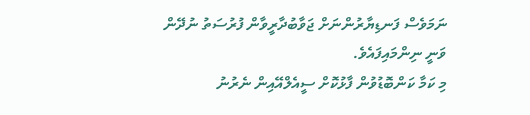ނަމަވެސް ފަނޑިޔާރުންނަށް ޖަވާބުދާރީވާން ފުރުސަތު ނުދޭން ވަނީ ނިންމައިފައެވެ.
މި ކަމާ ކަންބޮޑުވުން ފާޅުކޮށް ސީއެލްއޭއިން ނެރުނު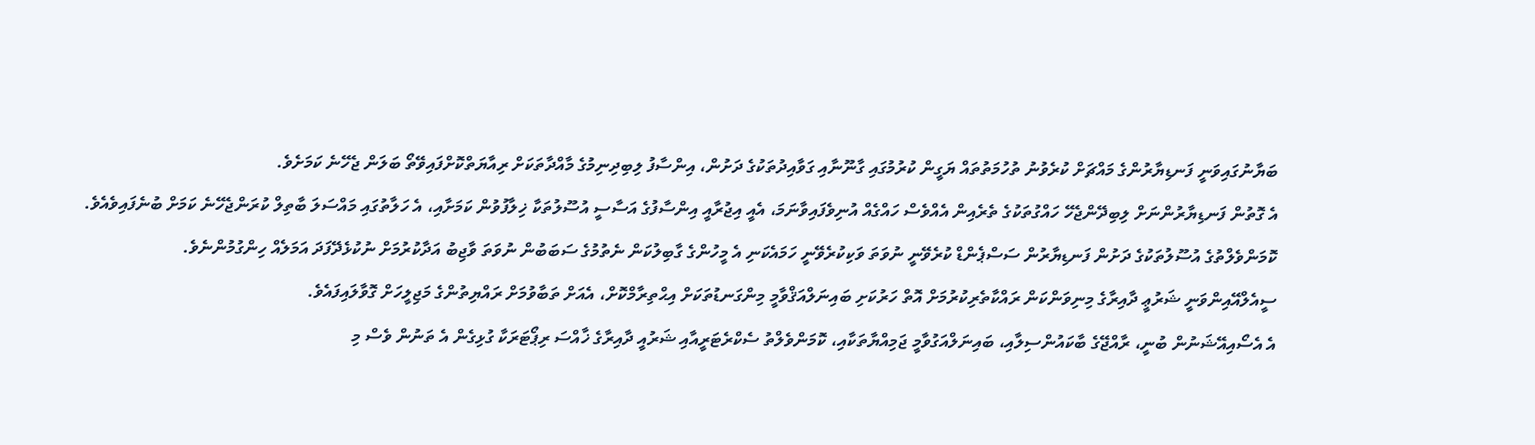ބަޔާނުގައިވަނީ ފަނޑިޔާރުންގެ މައްޗަށް ކުރެވުނު ތުހުމަތުތައް ޔަގީން ކުރުމުގައި ގާނޫނާއި ގަވާއިދުތަކުގެ ދަށުން، އިންސާފު ލިބިދިނިމުގެ މާއްދާތަކަށް ރިއާޔަތްކޮށްފައިވޭތޯ ބަލަން ޖެހޭނެ ކަމަށެވެ.
އެ ގޮތުން ފަނޑިޔާރުންނަށް ލިބިދޭންޖެހޭ ހައްގުތަކުގެ ތެރެއިން އެއްވެސް ހައްގެއް އުނިވެފައިވާނަމަ، އެއީ އިޖުރާއީ އިންސާފުގެ އަސާސީ އުސޫލުތަކާ ޚިލާފުވުން ކަމަށާއި، އެ ހަލާތުގައި މައްސަލަ ބާތިލް ކުރަންޖެހޭނެ ކަމަށް ބުނެފައިވެއެވެ.
ކޮމަންވެލްތުގެ އުސޫލުތަކުގެ ދަށުން ފަނޑިޔާރުން ސަސްޕެންޑް ކުރެވޭނީ ނުވަތަ ވަކިކުރެވޭނީ ހަމައެކަނި އެ މީހުންގެ ގާބިލުކަން ނެތުމުގެ ސަބަބުން ނުވަތަ ވާޖިބު އަދާކުރުމަށް ނުކުޅެދޭފަދަ އަމަލެއް ހިންގުމުންނެވެ.
ސީއެލްއޭއިންވަނީ ޝަރުޢީ ދާއިރާގެ މިނިވަންކަން ރައްކާތެރިކުރުމަށް އޮތް ހަރުކަށި ބައިނަލްއަޤްވާމީ މިންގަނޑުތަކަށް އިޙްތިރާމްކޮށް، އެއަށް ތަބާވުމަށް ރައްޔިތުންގެ މަޖިލީހަށް ގޮވާލައިފައެވެ.
އެ އެސޯއިއޭޝަނުން ބުނީ، ރާއްޖޭގެ ބާކައުންސިލާއި، ބައިނަލްއަގުވާމީ ޖަމިއްޔާތަކާއި، ކޮމަންވެލްތު ސެކްރެޓަރީއާއި ޝަރުއީ ދާއިރާގެ ޚާއްސަ ރިޕޯޓަރަކާ ގުޅިގެން އެ ތަނުން ވެސް މި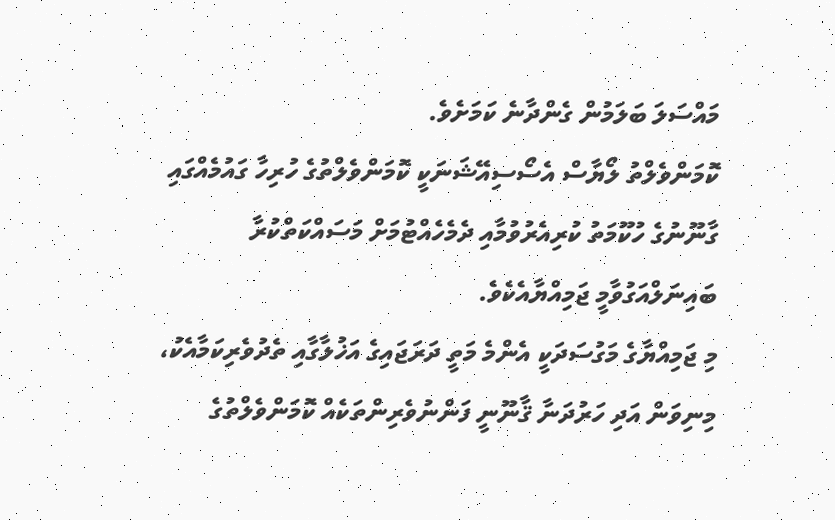މައްސަލަ ބަލަމުން ގެންދާނެ ކަމަށެވެ.
ކޮމަންވެލްތު ލޯޔާސް އެސޯސިއޭޝަނަކީ ކޮމަންވެލްތުގެ ހުރިހާ ގައުމެއްގައި ގާނޫނުގެ ހުކޫމަތު ކުރިއެރުވުމާއި ދެމެހެއްޓުމަށް މަސައްކަތްކުރާ ބައިނަލްއަގުވާމީ ޖަމިއްޔާއެކެވެ.
މި ޖަމިއްޔާގެ މަގުސަދަކީ އެންމެ މަތީ ދަރަޖައިގެ އަޚުލާގާއި ތެދުވެރިކަމާއެކު، މިނިވަން އަދި ހަރުދަނާ ޤާނޫނީ ފަންނުވެރިންތަކެއް ކޮމަންވެލްތުގެ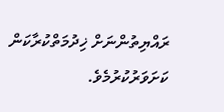ރައްޔިތުންނަށް ޚިދުމަތްކުރާކަން ކަށަވަރުކުރުމެވެ.